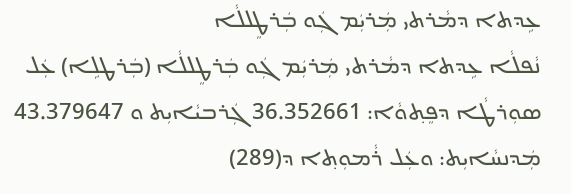ܥܹܕܬܐ ܕܡܵܪܬܝ ܡܲܪܝܲܡ ܓܲܘ ܒܲܪܛܸܠܠܵܐ
ܢܵܦܠܵܐ ܥܹܕܬܐ ܕܡܵܪܬܝ ܡܲܪܝܲܡ ܓܲܘ ܒܲܪܛܸܠܠܵܐ (ܒܲܪܛܠܹܐ) ܥܲܠ ܣܘܼܪܛܵܐ ܕܦܸܬ݂ܘܵܐ: 36.352661 ܓܲܪܒܝܵܐܝܼܬ ܘ 43.379647 ܡܲܕܢܚܵܐܝܼܬ: ܘܥܲܠ ܪܵܡܘܼܬ݂ܐ ܕ(289)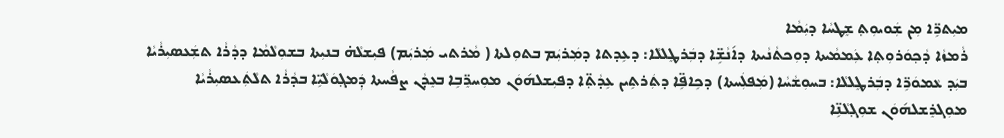ܡܝܼܬܪܹ̈ܐ ܡܼܢ ܫܲܘܝܘܼܬ݂ ܫܸܛܚܵܐ ܕܝܲܡܵܐ
ܪܵܡܙܵܐ ܕܵܟ݂ܘܿܪܘܼܬ݂ܐ ܥܲܡܡܵܝܬܐ ܕܘܼܟܬܵܢܵܝܬܐ ܕܐ݇ܢܵܫܹ̈ܐ ܕܒܲܪܛܸܠܠܵܐ: ܕܥܹܕܬܐ ܕܡܲܪܝܲܡ ܒܬܘܼܠܬܐ ( ܡܵܪܬܝ ܡܲܪܝܲܡ) ܦܝܼܫܠܵܗ̇ ܒܢܝܼܬܐ ܒܫܘܼܠܵܡܵܐ ܕܕܵܪܵܐ ܬܫܲܥܣܝܼܪܵܝܵܐ ܒܝܲܕ ܥܵܡܘܿܪܹ̈ܐ ܕܒܲܪܛܸܠܠܵܐ: ܒܚܘܼܫܵܚܵܐ (ܡܲܦܠܲܚܬܐ) ܕܟܹܐܦܹ̈ܐ ܕܬܲܪܬܹܝܢ ܥܹܕܵܬ݂̈ܐ ܕܦܝܼܫܠܗ݇ܘܿܢ ܡܘܼܚܪܸ̈ܒܹܐ ܒܥܸܕܵܢ ܨܦܵܚܬܐ ܕܲܡܓ݂ܘܿܠܵܝܹ̈ܐ ܒܕܵܪܵܐ ܬܠܵܬܲܥܣܝܼܪܵܝܵܐ
ܡܘܼܓܪܸܫܠܗ݇ܘܿܢ ܫܘܼܓ݂ܠܵܢܹ̈ܐ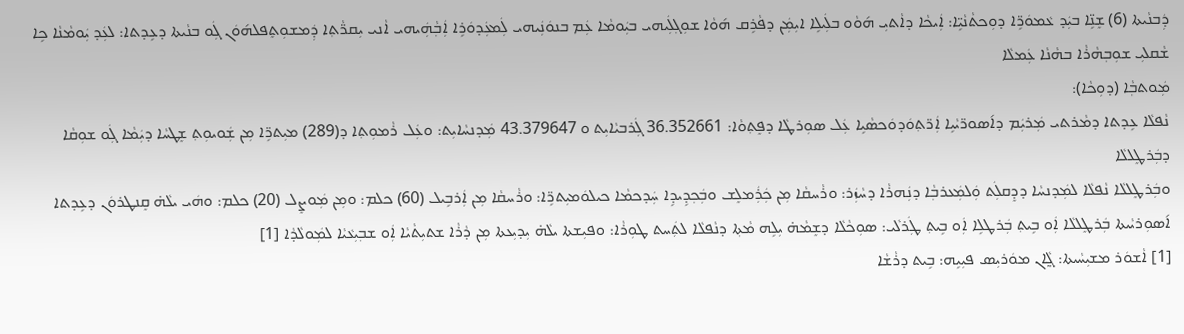ܕܲܒܢܵܝܬܐ (6) ܫܸܢܹ̈ܐ ܒܝܲܕ ܥܵܡܘܿܪܹ̈ܐ ܕܘܼܟܬܵܢܵܝܹ̈ܐ: ܐܲܝܟܵܐ ܕܐܵܬܝܼ ܗ݇ܘܵܘ ܒܠܲܝܠܹܐ ܐܝܼܡܲܢ ܕܦܵܪܹܩ ܗ݇ܘܵܐ ܫܘܼܓ݂ܠܲܝܗܝ ܒܝܲܘܡܵܐ ܥܲܡ ܒܢܘܿܢܲܝܗܝ ܠܲܡܥܲܕܘܿܪܹܐ ܐܲܒ݂ܵܗܲܝܗܝ ܐܵܢܝ ܝܼܩܪ̈ܵܬ݂ܐ ܕܲܡܫܘܼܬܸܦܠܗ݇ܘܿܢ ܓܲܘ ܒܢܵܝܬܐ ܕܥܹܕܬܐ: ܠܥܲܕ ܝܲܘܡܵܢܵܐ ܟܹܐ ܫܵܩܠܝܼ ܫܘܼܒ݂ܗܵܪܵܐ ܒܗܵܢܵܐ ܥܲܡܠܵܐ
ܡܲܘܬܒ݂ܵܐ (ܕܘܼܟܵܐ):
ܢܵܦܠܵܐ ܥܹܕܬܐ ܕܡܵܪܬܝ ܡܲܪܝܲܡ ܕܐ݇ܣܘܪ̈ܝܵܝܹܐ ܐܲܪ̈ܬ݂ܘܿܕܘܿܟܣܵܝܹܐ ܥܲܠ ܣܘܼܪܛܵܐ ܕܦܸܬ݂ܘܵܐ: 36.352661 ܓܲܪܒܝܵܐܝܼܬ ܘ 43.379647 ܡܲܕܢܚܵܐܝܼܬ: ܘܥܲܠ ܪܵܡܘܼܬ݂ܐ ܕ(289) ܡܝܼܬܪܹ̈ܐ ܡܼܢ ܫܲܘܝܘܼܬ݂ ܫܸܛܚܵܐ ܕܝܲܡܵܐ ܓܲܘ ܫܘܼܩܵܐ ܕܒܲܪܛܸܠܠܵܐ
ܘܒܲܪܛܸܠܠܵܐ ܢܵܦܠܵܐ ܠܡܲܕܢܚܵܐ ܕܕܸܩܠܲܬ ܘܲܠܡܲܥܪܒ݂ܵܐ ܕܢܲܗܪܵܐ ܕܚܵܙܲܪ: ܘܪܵܚܩܵܐ ܡܼܢ ܟܲܪܲܡܠܸܫ ܘܒܲܟ݂ܕܹܝܕܹܐ ܚܲܕܟܡܵܐ ܟܝܠܘܿܡܝܼܬܪܹ̈ܐ: ܘܪܵܚܩܵܐ ܡܼܢ ܐܲܪܒܹܝܠ (60) ܟܠܡ: ܘܡܼܢ ܡܲܘܨܸܠ (20) ܟܠܡ: ܘܗܿܝ ܝܠܵܗ̇ ܩܸܢܛܪܘܿܢ ܕܥܹܕܬܐ ܐ݇ܣܘܼܪܝܵܝܬܐ ܒܲܪܛܸܠܠܵܐ ܐܲܘ ܒܹܝܬ݂ ܒܲܪܛܠܹܐ ܐܲܘ ܒܹܝܬ݂ ܛܲܪܠܵܝ: ܣܘܼܟܵܠܵܐ ܕܫܸܡܵܗ̇ ܝܼܠܹܗ ܡܵܬ݂ܐ ܕܢܵܦܠܵܐ ܠܬܲܚܬ ܛܘܼܪܵܐ: ܘܦܝܼܫܬܐ ܝܠܵܗ̇ ܝܼܕܝܼܥܬܐ ܡܼܢ ܕܵܪܵܐ ܫܬܝܼܬܵܝܵܐ ܐܲܘ ܫܒ݂ܝܼܥܵܝܵܐ ܠܡܲܘܠܵܕܵܐ [1]
[1] ܐܵܫܘܿܪ ܡܫܝܼܚܵܝܬܐ: ܓ̰ܵܐܢ ܡܘܿܪܝܼܣ ܦܝܼܝܹܗ: ܒܹܝܬ ܕܪܵܫܵܐ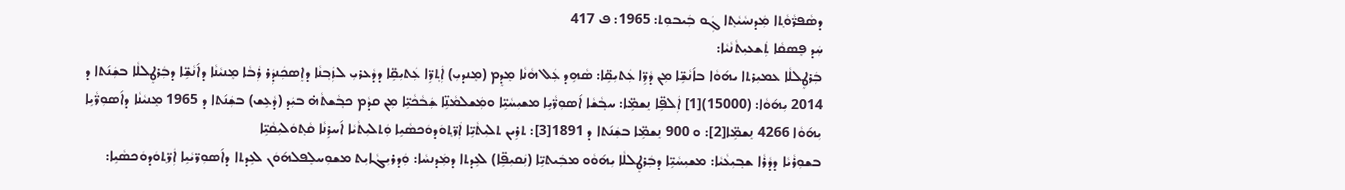ܕܣܵܦܪ̈ܵܘܵܬ݂ܐ ܡܲܕܢܚܵܝܵܬ݂ܐ ܓܲܘ ܒܲܝܒܘܼܬ: 1965: ܦ 417
ܚܲܕ ܦܸܣܩܵܐ ܬܲܫܥܝܼܬܵܢܵܝܵܐ:
ܒܲܪܛܸܠܠܵܐ ܥܡܝܼܪܬܐ ܝܗ݇ܘܵܐ ܒܐ݇ܢܵܫܹ̈ܐ ܡܼܢ ܕܵܪܹ̈ܐ ܥܲܬܝܼܩܹ̈ܐ: ܣܵܗܹܕ ܥܲܠ ܗܵܢܵܐ ܡܸܕܸܡ (ܡܸܢܕܝܼ) ܐܲܬ݂ܪܹ̈ܐ ܥܲܬܝܼܩܹ̈ܐ ܕܕܵܥܪܝܼ ܠܙܲܒ݂ܢܵܐ ܕܐܸܣܟܲܢܕܲܪ ܪܲܒܵܐ ܡܸܢܝܵܢܵܐ ܕܐ݇ܢܵܫܹ̈ܐ ܕܒܲܪܛܸܠܠܵܐ ܒܫܲܢ݇ܬܐ ܕ 2014 ܝܼܗ݇ܘܵܐ: (15000)[1] ܐܲܠܦܹ̈ܐ ܢܸܫܡܹ̈ܐ: ܚܒ݂ܵܫܵܐ ܐ݇ܣܘܼܪ̈ܵܝܹܐ ܡܫܝܼܚܵܝܹ̈ܐ ܘܡܲܫܠܡܵܢܹ̈ܐ ܫܲܒܵܟܵܝܹ̈ܐ ܡܼܢ ܩܕܵܡ ܟܒ݂ܵܫܬܵܗ̇ ܒܝܲܕ (ܕܵܥܹܫ) ܒܫܲܢ݇ܬܐ ܕ 1965 ܡܸܢܝܵܢܵܐ ܕܐ݇ܣܘܼܪ̈ܵܝܹܐ ܝܼܗ݇ܘܵܐ 4266 ܢܸܫܡܹ̈ܐ[2]: ܘ 900 ܢܸܫܡܹ̈ܐ ܒܫܲܢ݇ܬܐ ܕ 1891[3]: ܬܪܹܝܢ ܬܠܝܼܬܵܝܹ̈ܐ ܐܲܪ̈ܬ݂ܘܿܕܘܿܟܣܵܝܹܐ ܘܲܬܠܝܼܬܵܝܵܐ ܐ݇ܚܪܹܢܵܐ ܩܵܬ݂ܘܿܠܝܼܩܵܝܹ̈ܐ
ܒܫܘܼܪܵܝܵܐ ܕܕܵܪܵܐ ܫܒ݂ܝܼܥܵܝܵܐ: ܡܫܝܼܚܵܝܹ̈ܐ ܕܒܲܪܛܸܠܠܵܐ ܝܼܗ݇ܘܵܘ ܡܒܲܝܬܝܹ̈ܐ (ܢܲܩܝܼܦܹ̈ܐ) ܠܥܹܕܬܐ ܕܡܲܕܢܚܵܐ: ܘܲܕܪܝܼܓܵܐܝܼܬ ܡܫܘܼܚܠܸܦܠܗ݇ܘܿܢ ܠܥܹܕܬܐ ܕܐ݇ܣܘܼܪ̈ܝܵܝܹܐ ܐܲܪ̈ܬ݂ܘܿܕܘܿܟܣܵܝܹܐ: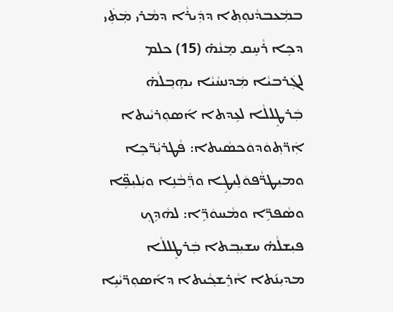ܒܡܲܥܒܕܵܢܘܼܬ݂ܐ ܕܕܲܝܪܵܐ ܕܡܵܪܝ ܡܲܬܲܝ ܕܟܹܐ ܪܵܚܹܩ ܡܸܢܵܗ̇ (15) ܟܠܡ ܠܓܲܪܒܝܵܐ ܡܲܕܢܚܵܝܵܐ ܝܗܸܒ݂ܠܵܗ̇ ܒܲܪܛܸܠܠܵܐ ܠܥܹܕܬܐ ܐ݇ܣܘܼܪܝܵܝܬܐ ܐܲܪ̈ܬ݂ܘܿܕܘܿܟܣܵܝܬܐ: ܦܵܛܪܝܼܵܪ̈ܟܹܐ ܘܡܝܼܛܪ̈ܵܦܘܿܠܹܝܛܹܐ ܘܪ̈ܲܒܵܢܹܐ ܘܝܲܠܝܼܦܹ̈ܐ ܘܣܵܦܪܹ̈ܐ ܘܡܵܚܘܿܪܹ̈ܐ: ܠܗܵܕܹܟ݂ ܦܝܼܫܠܵܗ̇ ܚܫܝܼܒ݂ܬܐ ܒܲܪܛܸܠܠܵܐ ܡܕܝܼܢ݇ܬܐ ܐܵܪܸܫܟ݂ܵܝܬܐ ܕܐ݇ܣܘܼܪ̈ܝܵܝܹܐ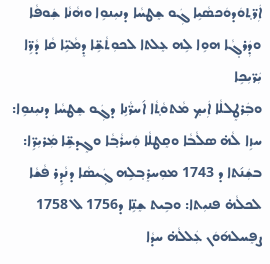ܐܲܪ̈ܬ݂ܘܿܕܘܿܟܣܵܝܹܐ ܓܲܘ ܫܸܛܚܵܐ ܕܢܝܼܢܘܹܐ ܘܗܵܢܵܐ ܫܲܘܦܵܐ ܘܕܲܪܓ݂ܵܐ ܗܘܹܐ ܠܹܗ ܥܸܠܬܐ ܠܟܘܼܬܵܫܹ̈ܐ ܕܸܡܵܝܹ̈ܐ ܩܵܐ ܕܵܪܹ̈ܐ ܝܲܪ̈ܝܼܟܹܐ
ܘܒܲܪܛܸܠܠܵܐ ܐܲܝܟ݂ ܡܵܬܘܵܬ݂ܵܐ ܐ݇ܚܪ̈ܵܢܹܐ ܕܓܲܘ ܫܸܛܚܵܐ ܕܢܝܼܢܘܹܐ: ܚܙܹܐ ܠܵܗ̇ ܣܠܵܒܵܐ ܘܩܸܛܠܵܐ ܘܲܚܪܵܒ݂ܵܐ ܘܓܸܕܫܹ̈ܐ ܡܲܪܝܼܪܹ̈ܐ: ܒܫܲܢ݇ܬܐ ܕ 1743 ܡܘܼܚܪܸܒ݂ܠܹܗ ܓܲܝܣܵܐ ܕܢܵܕܹܪ ܦܵܫܵܐ ܠܟܠܵܗ̇ ܦܢܝܼܬܐ: ܘܒܹܝܬ ܫܸܢܹ̈ܐ ܕ1756 ܠ 1758 ܨܦܸܚܠܗ݇ܘܿܢ ܥܲܠܠܵܗ̇ ܚܕܵܐ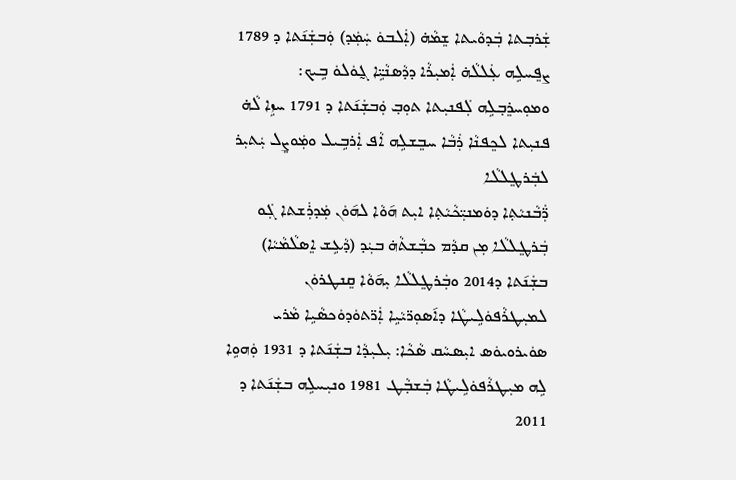ܫܲܪܒ݂ܬܐ ܒܲܕܘܵܝܬܐ ܫܸܡܵܗ̇ (ܐܲܠܒܘܿ ܚܲܡܲܕ) ܘܲܒܫܲܢ݇ܬܐ ܕ 1789 ܨܦܸܚܠܹܗ ܥܲܠܠܵܗ̇ ܐܲܡܝܼܪܵܐ ܕܕܵܣܢܵܝܹ̈ܐ ܓ̰ܘܿܠܘܿ ܒܹܝܟ: ܘܡܘܼܚܪܸܒ݂ܠܹܗ ܠܲܦܢܝܼܬܐ ܬܘܼܒ݂ ܘܲܒܫܲܢ݇ܬܐ ܕ 1791 ܚܙܹܐ ܠܵܗ̇ ܦܢܝܼܬܐ ܠܟܸܦܢܵܐ ܪܲܒܵܐ ܚܒܸܫܠܹܗ ܐܵܦ ܐܲܪܒܹܝܠ ܘܡܲܘܨܸܠ ܝܲܬܝܼܪ ܠܒܲܪܛܸܠܠܵܐ
ܪ̈ܲܒܵܢܝܵܬ݂ܐ ܕܘܿܡܢܝܼ̈ܟܵܝܵܬ݂ܐ ܐܝܼܬ ܗ݇ܘܵܐ ܠܗ݇ܘܿܢ ܡܲܕܪܲܫܬܐ ܓܲܘ ܒܲܪܛܸܠܠܵܐ ܡܼܢ ܩܕܵܡ ܟܒ݂ܵܫܬܵܗ̇ ܒܝܲܕ (ܕܵܥܹܫ ܐܸܣܠܵܡܵܝܵܐ) ܒܫܲܢ݇ܬܐ ܕ2014 ܘܒܲܪܛܸܠܠܵܐ ܝܼܗ݇ܘܵܐ ܩܸܢܛܪܘܿܢ ܠܡܝܼܛܪܵܦܘܿܠܹܝܛܵܐ ܕܐ݇ܣܘܼܪ̈ܝܵܝܹܐ ܐܲܪ̈ܬܘܿܕܘܿܟܣܵܝܹܐ ܡܵܪܝ ܣܘܿܝܪܘܝܘܿܣ ܐܝܼܣܚܵܩ ܣܵܟܵܐ: ܝܼܠܝܼܕܵܐ ܒܫܲܢ݇ܬܐ ܕ 1931 ܘܲܗܘܹܐ ܠܹܗ ܡܝܼܛܪܵܦܘܿܠܹܝܛܵܐ ܒܲܫܒ݂ܵܛ 1981 ܘܢܝܼܚܠܹܗ ܒܫܲܢ݇ܬܐ ܕ 2011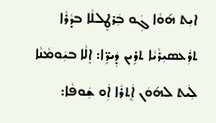ܐܝܼܬ ܗ݇ܘܵܐ ܓܲܘ ܒܲܪܛܸܠܠܵܐ ܒܕܵܪܵܐ ܬܪܲܥܣܝܼܪܵܝܵܐ ܬܪܹܝܢ ܕܲܝܪܹ̈ܐ: ܐܸܠܵܐ ܒܝܲܘܡܵܢܵܐ ܠܲܝܬ ܠܗ݇ܘܿܢ ܐܲܬ݂ܪܵܐ ܐܲܘ ܫܲܘܦܵܐ: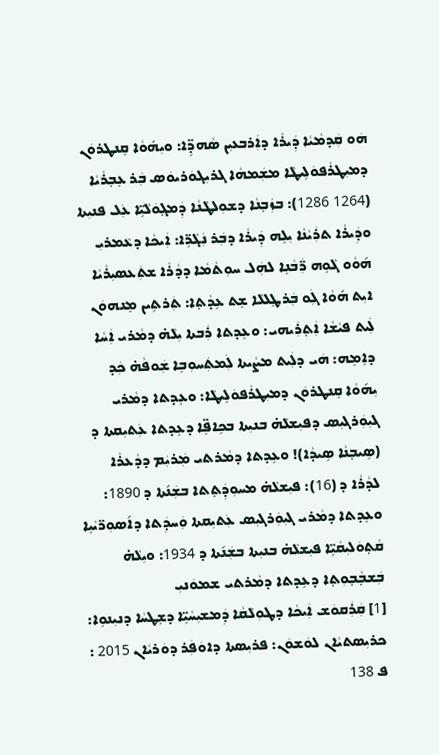ܗܿܘ ܩܲܕܡܵܝܵܐ ܕܲܝܪܵܐ ܕܐܲܪܒܥܝܼܢ ܣܵܗܕܹ̈ܐ: ܘܝܼܗ݇ܘܵܐ ܩܸܢܛܪܘܿܢ ܕܡܝܼܛܪܵܦܘܿܠܹܝܛܵܐ ܡܫܲܡܗܵܐ ܓܪܝܼܓܘܿܪܝܘܿܣ ܒܲܪ ܥܸܒ݂ܪܵܝܵܐ (1264 1286): ܒܙܲܒ݂ܢܵܐ ܕܫܘܼܠܛܵܢܵܐ ܕܲܡܓ݂ܘܿܠܵܝܹ̈ܐ ܥܲܠ ܦܢܝܼܬܐ
ܘܕܲܝܪܵܐ ܬܪܲܝܵܢܵܐ ܝܼܠܹܗ ܕܲܝܪܵܐ ܕܒܲܪ ܢܲܓܵܪܹ̈ܐ: ܐܲܝܟܵܐ ܕܥܵܡܪܝܼ ܗ݇ܘܵܘ ܓܵܘܹܗ ܪ̈ܲܒܵܢܹܐ ܠܗܲܠ ܚܘܼܬܵܡܵܐ ܕܕܵܪܵܐ ܫܬܲܥܣܝܼܪܵܝܵܐ ܐܝܼܬ ܗ݇ܘܵܐ ܓܲܘ ܒܲܪܛܸܠܠܵܐ ܫܸܬ ܥܹܕܵܬ݂ܐ: ܬܲܪܬܹܝܢ ܡܸܢܗܘܿܢ ܠܲܝܬ ܦܝܵܫܵܐ ܐܲܬ݂ܪܲܝܗܝ: ܘܥܹܕܬܐ ܪܲܒܬܐ ܝܼܠܵܗ̇ ܕܡܵܪܝ ܐܲܚܵܐ ܕܐܸܡܹܗ: ܗܿܝ ܕܠܲܝܬ ܡܨܵܝܬܐ ܠܲܡܬܲܚܘܼܒܹܐ ܫܲܘܦܵܗ̇ ܟܲܕ ܝܼܗ݇ܘܵܐ ܩܸܢܛܪܘܿܢ ܕܡܝܼܛܪܵܦܘܿܠܹܝܛܵܐ: ܘܥܹܕܬܐ ܕܡܵܪܝ ܓܝܼܘܲܪܓܝܼܣ ܕܦܝܼܫܠܵܗ̇ ܒܢܝܼܬܐ ܒܟܹܐܦܹ̈ܐ ܕܥܹܕܬܐ ܥܲܬܝܼܩܬܐ ܕ (ܣܹܝܒ݂ܢܵܐ ܣܹܝܕܵܐ)! ܘܥܹܕܬܐ ܕܡܵܪܬܝ ܡܲܪܝܲܡ ܕܕܵܥܪܵܐ ܠܕܵܪܵܐ ܕ (16): ܦܝܼܫܠܵܗ̇ ܡܚܘܼܕܲܬ݂ܬܐ ܒܫܲܢ݇ܬܐ ܕ 1890: ܘܥܹܕܬܐ ܕܡܵܪܝ ܓܝܼܘܲܪܓܝܼܣ ܥܲܬܝܼܩܬܐ ܘܲܚܕܲܬܐ ܕܐ݇ܣܘܼܪ̈ܝܵܝܹܐ ܩܵܬ݂ܘܿܠܝܼܩܵܝܹ̈ܐ ܦܝܼܫܠܵܗ̇ ܒܢܝܼܬܐ ܒܫܲܢ݇ܬܐ ܕ 1934: ܘܝܼܠܵܗ̇ ܒܲܫܒ݂ܵܒ݂ܘܼܬ݂ܐ ܕܥܹܕܬܐ ܕܡܵܪܬܝ ܫܡܘܿܢܝܼ
[1] ܩܲܪܲܩܘܿܫ ܐܲܝܟܵܐ ܕܛܘܼܠܵܩܵܐ ܕܲܡܫܝܼܚܵܝܹ̈ܐ ܕܫܸܛܚܵܐ ܕܢܝܼܢܘܹܐ: ܟܪܝܼܣܬܝܵܐܢ ܠܘܿܫܘܿܢ: ܦܪܝܼܣܬܐ ܕܐܘܿܦܲܪ ܕܘܿܪܝܵܐܢ 2015 : ܦ 138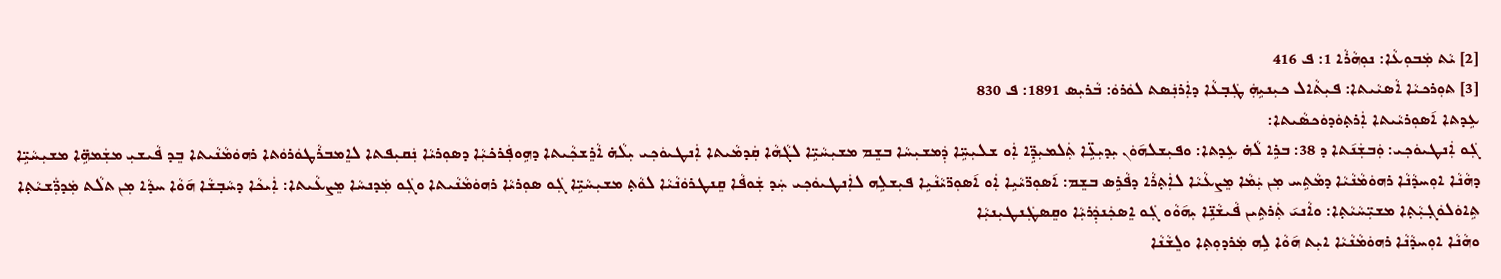[2] ܝܵܬ ܡܲܒܘܼܥܵܐ: ܢܘܼܗܵܪܵܐ 1: ܦ 416
[3] ܬܘܼܪܟܝܵܐ ܐܵܣܝܵܝܬܐ: ܦܝܼܬܵܐܠ ܟܝܼܢܝܹܗܲ ܛܲܒ݂ܥܵܐ ܕܐܲܪܢܲܣܬ ܠܘܿܪܘܿ: ܒܵܪܝܼܣ 1891: ܦ 830
ܥܹܕܬܐ ܐ݇ܣܘܼܪܝܵܝܬܐ ܐܲܪܬ݂ܘܿܕܘܿܟܣܵܝܬܐ:
ܓܲܘ ܐܲܢܛܝܘܿܟ݂ܝ: ܘܲܒܫܲܢ݇ܬܐ ܕ 38: ܒܪܹܐ ܠܵܗ̇ ܥܹܕܬܐ: ܘܦܝܼܫܠܗ݇ܘܿܢ ܝܼܕܝܼܥܹ̈ܐ ܬܲܠܡܝܼܕܹ̈ܐ ܐܲܘ ܫܠܝܼܚܹ̈ܐ ܕܲܡܫܝܼܚܵܐ ܒܫܸܡ ܡܫܝܼܚܵܝܹ̈ܐ ܠܓܵܗܵܐ ܩܲܕܡܵܝܬܐ ܐܲܢܛܝܘܿܟ݂ܝ ܝܼܠܵܗ̇ ܐܵܪܸܫܟ݂ܵܝܬܐ ܕܗܹܘܦܲܪܟ̇ܝܼܵܐ ܕܣܘܼܪܝܵܐ ܢܲܩܝܼܦܬܐ ܠܐܸܡܒܪܵܛܘܿܪܘܿܬܐ ܪܗܘܿܡܵܢܵܝܬܐ ܒܸܕ ܦܵܝܫܝܼ ܡܫܲܡܗܹ̈ܐ ܡܫܝܼܚܵܝܹ̈ܐ ܕܗܵܢܵܐ ܐܘܼܚܕܵܢܵܐ ܪܗܘܿܡܵܢܵܝܵܐ ܕܡܵܬܹܚ ܡܼܢ ܝܲܡܵܐ ܡܸܨܥܵܝܵܐ ܠܐܲܬ݂ܪܵܐ ܕܦܵܪܹܣ ܒܫܸܡ: ܐ݇ܣܘܼܪ̈ܝܵܝܹܐ ܐܲܘ ܐ݇ܣܘܼܪ̈ܝܵܢܵܝܹܐ ܦܝܼܫܠܹܗ ܠܐܲܢܛܝܘܿܟ݂ܝ ܚܲܕ ܫܲܘܦܵܐ ܩܸܢܛܪܘܿܢܵܝܵܐ ܠܘܵܬ݂ ܡܫܝܼܚܵܝܹ̈ܐ ܓܲܘ ܣܘܼܪܝܵܐ ܪܗܘܿܡܵܢܵܝܬܐ ܘܓܲܘ ܡܲܕܢܚܵܐ ܡܸܨܥܵܝܬܐ: ܐܲܝܟܵܐ ܕܚܵܒ݂ܫܵܐ ܗ݇ܘܵܐ ܚܕܵܐ ܡܼܢ ܬܠܵܬ ܡܲܕܪ̈ܲܫܝܵܬ݂ܐ ܬܹܐܘܿܠܘܿܓ݂ܝܼܵܬ݂ܐ ܡܫܝܼ̈ܚܵܝܵܬ݂ܐ: ܘܐܵܢܝ݇ ܬܲܪܬܹܝܢ ܦܵܝܫܵܢܹ̈ܐ ܝܼܗ݇ܘܵܘ ܓܲܘ ܐܸܣܟܲܢܕܲܪܝܼܵܐ ܘܩܸܣܛܲܢܛܝܼܢܝܼܵܐ
ܘܗܵܢܵܐ ܐܘܼܚܕܵܢܵܐ ܪܗܘܿܡܵܢܵܝܵܐ ܐܝܼܬ ܗ݇ܘܵܐ ܠܹܗ ܡܲܪܕܘܼܬ݂ܐ ܘܠܸܫܵܢܵܐ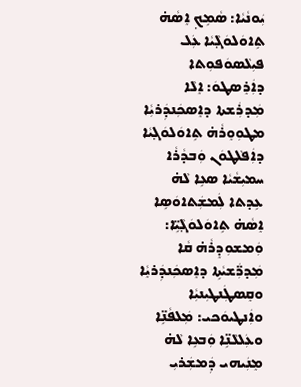ܝܲܘܢܵܝܵܐ: ܣܵܡܹܟ݂ ܐܸܣܵܗ̇ ܬܹܐܘܿܠܘܿܓ݂ܵܝܵܐ ܥܲܠ ܦܝܼܠܵܣܘܿܦܘܼܬܐ ܕܐܲܪܸܣܛܘܿ: ܐܸܠܵܐ ܡܲܕܪܲܫܬܐ ܕܐܸܣܟܲܢܕܲܪܝܼܵܐ ܡܛܘܼܘܸܪܵܗ̇ ܬܹܐܘܿܠܘܿܓ݂ܝܵܐ ܕܐܲܦܠܵܛܘܿܢ ܘܲܒܕܵܪܵܐ ܚܡܝܼܫܵܝܵܐ ܣܥܹܐ ܠܵܗ̇ ܥܹܕܬܐ ܠܲܡܫܲܬܐܘܿܣܹܐ ܐܸܣܵܗ̇ ܬܹܐܘܿܠܘܿܓ݂ܵܝܹ̈ܐ: ܘܲܡܫܘܼܕܸܪܵܗ̇ ܩܵܐ ܡܲܕܪ̈ܲܫܝܵܬܹܐ ܕܐܸܣܟܲܢܕܲܪܝܸܵܐ ܘܩܸܣܛܲܢܛܝܼܢܝܼܵܐ ܘܐܲܢܛܝܘܿܟܝ: ܡܲܠܦܵܢܹ̈ܐ ܘܥܲܠܠܵܢܹ̈ܐ ܘܲܒܥܹܐ ܠܵܗ̇ ܡܸܢܲܝܗܝ ܕܲܡܫܲܪܝܼ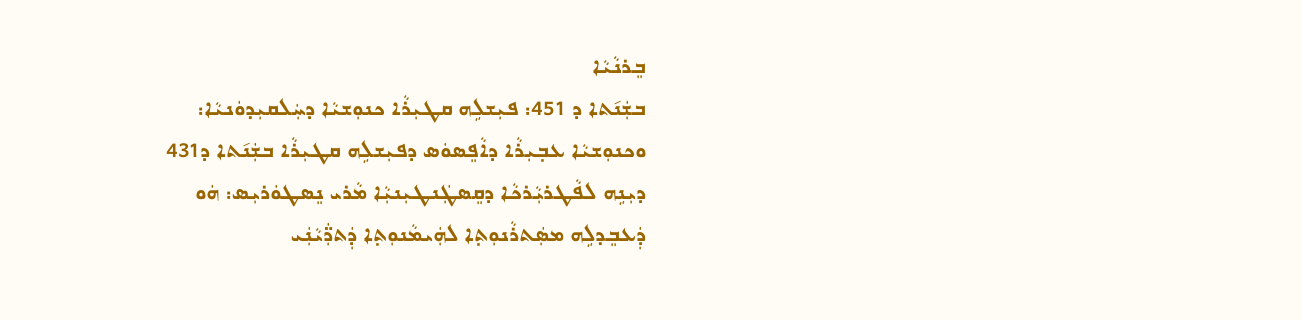ܒܸܪܢܵܝܵܐ
ܒܫܲܢ݇ܬܐ ܕ 451: ܦܝܼܫܠܹܗ ܩܛܝܼܪܵܐ ܟܢܘܼܫܝܵܐ ܕܚܲܠܩܝܼܕܘܿܢܝܵܐ: ܘܟܢܘܼܫܝܵܐ ܥܒ݂ܝܼܪܵܐ ܕܐܵܦܸܣܘܿܣ ܕܦܝܼܫܠܹܗ ܩܛܝܼܪܵܐ ܒܫܲܢ݇ܬܐ ܕ431 ܕܝܼܢܹܗ ܠܦܵܛܪܝܼܵܪܟܵܐ ܕܩܸܣܛܲܢܛܝܼܢܝܼܵܐ ܡܵܪܝ ܢܸܣܛܘܿܪܝܼܣ: ܗܿܘ ܕܲܥܒܸܕܠܹܗ ܡܣܲܬܪܵܢܘܼܬ݂ܐ ܠܗܲܝܡܵܢܘܼܬ݂ܐ ܕܲܬܪ̈ܲܝܵܢܲܝ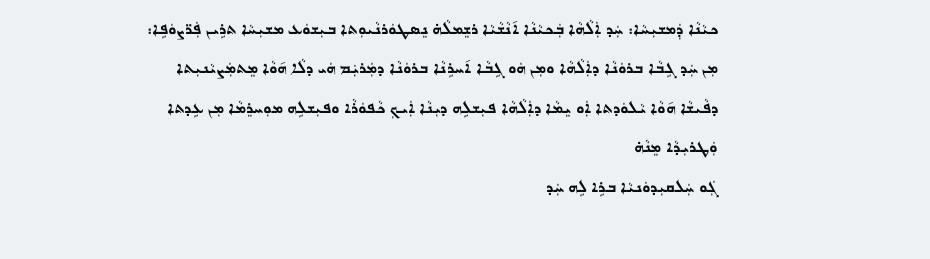ܟܝܵܢܵܐ ܕܲܡܫܝܼܚܵܐ: ܚܲܕ ܐܲܠܵܗܵܐ ܒܲܟܝܵܢܵܐ ܐ݇ܢܵܫܵܝܵܐ ܪܫܸܡܠܵܗ̇ ܢܸܣܛܘܿܪܢܵܝܘܼܬܐ ܒܝܼܫܘܿܥ ܡܫܝܼܚܵܐ ܬܪܹܝܢ ܦܲܪ̈ܨܘܿܦܹܐ: ܡܼܢ ܚܲܕ ܓܹܒܵܐ ܒܪܘܿܢܵܐ ܕܐܲܠܵܗܵܐ ܘܡܼܢ ܗܿܘ ܓܹܒܵܐ ܐ݇ܚܪܹܢܵܐ ܒܪܘܿܢܵܐ ܕܡܲܪܝܲܡ ܗܿܝ ܕܠܵܐ ܗ݇ܘܵܐ ܡܸܬܡܲܨܝܵܢܝܼܬܐ ܕܦܵܝܫܵܐ ܗ݇ܘܵܐ ܝܵܠܘܿܕܬܐ ܐܲܘ ܝܸܡܵܐ ܕܐܲܠܵܗܵܐ ܦܝܼܫܠܹܗ ܕܝܼܢܵܐ ܐܲܝܟ݂ ܟܵܦܘܿܪܵܐ ܘܦܝܼܫܠܹܗ ܡܘܼܚܪܸܡܵܐ ܡܼܢ ܥܹܕܬܐ ܘܲܛܪܝܼܕܵܐ ܡܸܢܵܗ̇
ܓܲܘ ܚܲܠܩܝܼܕܘܿܢܝܵܐ ܒܪܹܐ ܠܹܗ ܚܲܕ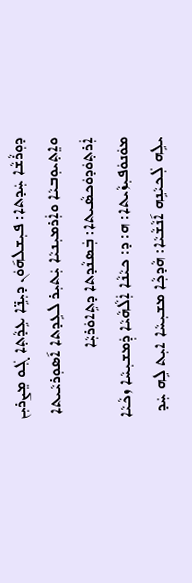ܕܘܼܪܵܫܵܐ ܚܲܕܬܐ: ܦܝܼܫܠܗ݇ܘܿܢ ܕܝܼܢܹ̈ܐ ܥܹܕܵܬ݂ܐ ܓܲܘ ܡܸܨܪܝܼܢ ܘܐܸܬ݂ܝܘܼܒܝܵܐ ܘܐܲܪܡܝܼܢܝܵܐ ܝܲܬܝܼܪ ܠܥܹܕܬܐ ܐ݇ܣܘܼܪܝܵܝܬܐ ܐܲܪܬ݂ܘܿܕܘܿܟܣܵܝܬܐ: ܒܲܣܢܵܕܬܐ ܕܬܹܐܘܿܪܝܼܵܐ ܡܘܿܢܘܿܦܝܼܙܵܝܬܐ: ܗ: ܕ: ܟܝܵܢܵܐ ܐܲܠܵܗܵܝܵܐ ܕܲܡܫܝܼܚܵܐ ܙܟܵܝܵܐ ܝܠܹܗ ܠܲܟܝܵܢܹܗ ܐ݇ܢܵܫܵܝܵܐ: ܗܵܕܟ݂ܵܐ ܡܫܝܼܚܵܐ ܐܝܼܬ ܠܹܗ ܚܲܕ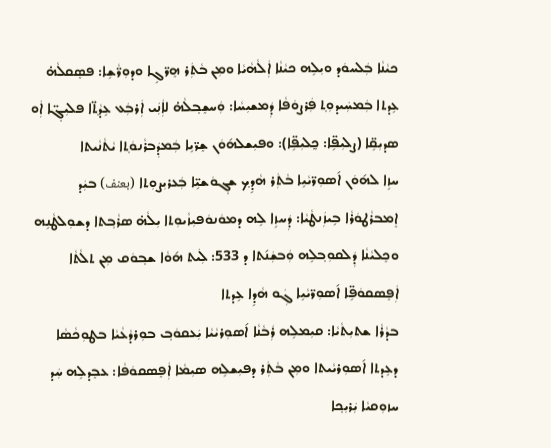ܟܝܵܢܵܐ ܒܲܠܚܘܿܕ ܘܝܼܠܹܗ ܟܝܵܢܵܐ ܐܲܠܵܗܵܝܵܐ ܘܡܼܢ ܒܵܬܲܪ ܗܸܪ̈ܓܹܐ ܘܕܘܼܪ̈ܵܫܹܐ: ܦܣܸܩܠܵܗ̇ ܥܹܕܬܐ ܒܲܡܚܲܝܕܘܼܬ݂ ܦܲܪܨܘܿܦܵܐ ܕܲܡܫܝܼܚܵܐ: ܘܲܚܫܸܒ݂ܠܵܗ̇ ܠܐܲܢܲܝ ܐܲܪܒܲܥ ܥܹܕܵܬ݂̈ܐ ܦܠܝܼܓ݂̈ܐ ܐܲܘ ܣܕܝܼܩܹ̈ܐ (ܨܠܝܼܦܹ̈ܐ: ܟ̰ܠܝܼܦܹ̈ܐ): ܘܦܝܼܫܠܗ݇ܘܿܢ ܫܸܪ̈ܝܹܐ ܒܲܡܕܲܒܪܵܢܘܿܬ݂ܐ ܝܵܬܵܢܵܝܬܐ
ܚܙܹܐ ܠܗ݇ܘܿܢ ܐ݇ܣܘܼܪ̈ܝܵܝܹܐ ܒܵܬܲܪ ܗܵܕܹܟ݂ ܫܓ݂ܘܿܫܝܹ̈ܐ ܒܲܥܪܝܼܨܘܼܬܐ (بعنف) ܒܝܲܕ ܐܸܡܒܪܵܛܘܿܪܵܐ ܒܹܝܙܲܢܛܵܝܵܐ: ܕܲܚܙܹܐ ܠܹܗ ܕܡܘܿܢܘܿܦܝܼܙܵܝܘܼܬܐ ܝܼܠܵܗ̇ ܣܪܵܒ݂ܬܐ ܕܫܘܼܠܛܵܢܹܗ ܘܟܸܠܝܵܢܵܐ ܕܲܠܩܘܼܒ݂ܠܹܗ ܘܲܒܫܲܢ݇ܬܐ ܕ 533: ܠܲܝܬ ܗ݇ܘܵܐ ܫܒ݂ܘܿܩ ܡܼܢ ܬܠܵܬܵܐ ܐܲܦܸܣܩܘܿܦܹ̈ܐ ܐ݇ܣܘܼܪ̈ܝܵܝܹܐ ܓܲܘ ܗܵܕܹܐ ܥܹܕܬܐ
ܒܕܵܪܵܐ ܫܬܝܼܬܵܝܵܐ: ܩܝܼܡܠܹܗ ܪܲܒܵܢܵܐ ܐ݇ܣܘܼܪܝܵܝܵܐ ܝܲܥܩܘܿܒ݂ ܒܘܼܪܕܵܥܵܝܵܐ ܒܛܘܼܟܵܣܵܐ ܕܥܹܕܬܐ ܐ݇ܣܘܼܪܝܵܝܬܐ ܘܡܼܢ ܒܵܬܲܪ ܕܦܝܼܫܠܹܗ ܣܝܼܡܵܐ ܐܲܦܸܣܩܘܿܦܵܐ: ܥܒܸܕܠܹܗ ܚܲܕ ܚܙܘܼܩܝܵܐ ܝܲܪܝܼܟ݂ܐ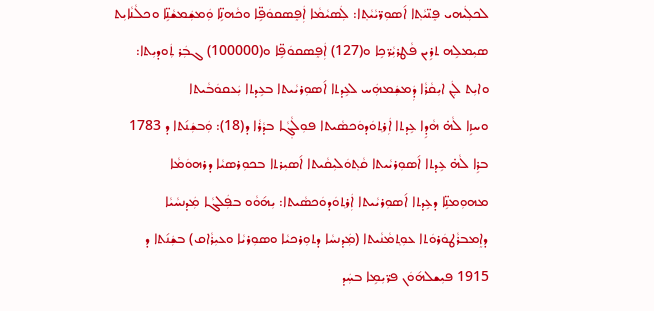ܠܟܠܲܝܗܝ ܦܸܢ̈ܝܵܬ݂ܐ ܐ݇ܣܘܼܪ̈ܝܵܝܵܬ݂ܐ: ܠܲܣܝܵܡܵܐ ܐܲܦܸܣܩܘܿܦܹ̈ܐ ܘܟܵܗܢܹ̈ܐ ܘܲܡܫܲܡܫܵܢܹ̈ܐ ܘܟܠܵܢܵܐܝܼܬ ܣܝܼܡܠܹܗ ܬܪܹܝܢ ܦܵܛܪܝܼܵܪ̈ܟܹܐ ܘ(127) ܐܲܦܸܣܩܘܿܦܹ̈ܐ ܘ(100000) ܓܒܲܪ ܬܲܘܕܝܼܬܐ: ܘܐܝܼܬ ܠܲܢ ܐܝܼܩܵܪܵܐ ܕܲܡܫܲܡܗܲܚ ܠܥܹܕܬܐ ܐ݇ܣܘܼܪܝܵܝܬܐ ܒܥܹܕܬܐ ܝܲܥܩܘܿܒܵܝܬܐ
ܘܚܙܹܐ ܠܵܗ̇ ܗܵܕܹܐ ܥܹܕܬܐ ܐܲܪܬ݂ܘܿܕܘܿܟܣܵܝܬܐ ܦܘܼܠܵܓ݂ܵܐ ܒܕܵܪܵܐ ܕ(18): ܘܲܒܫܲܢ݇ܬܐ ܕ 1783 ܒܪܹܐ ܠܵܗ̇ ܥܹܕܬܐ ܐ݇ܣܘܼܪܝܵܝܬܐ ܩܵܬ݂ܘܿܠܝܼܩܵܝܬܐ ܐ݇ܣܝܼܪܬܐ ܒܟܘܼܪܣܝܵܐ ܕܪܗܘܿܡܵܐ
ܡܗܘܼܡܢܹ̈ܐ ܕܥܹܕܬܐ ܐ݇ܣܘܼܪܝܵܝܬܐ ܐܲܪܬ݂ܘܿܕܘܿܟܣܵܝܬܐ: ܝܼܗ݇ܘܵܘ ܒܦܲܠܓܵܐ ܡܲܕܢܚܵܝܵܐ ܕܐܸܡܒܪܵܛܘܿܪܘܿܬܐ ܥܘܼܬ݂ܡܵܢܵܝܬܐ (ܡܲܕܢܚܵܐ ܕܬܘܼܪܟܝܵܐ ܘܣܘܼܪܝܵܐ ܘܥܝܼܪܵܐܩ) ܒܫܲܢ݇ܬܐ ܕ 1915 ܦܝܼܫܠܗ݇ܘܿܢ ܦܪ̈ܝܼܡܹܐ ܒܚܲܕ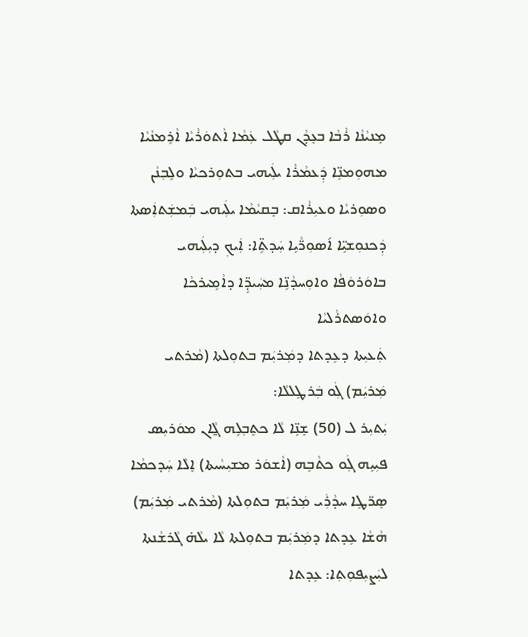ܡܸܢܝܵܢܵܐ ܪܵܒܵܐ ܒܥܸܕܵܢ ܩܛܵܠ ܥܲܡܵܐ ܐܵܬܘܿܪܵܝܵܐ ܐܵܪܸܡܢܵܝܵܐ ܡܗܘܼܡܢܹ̈ܐ ܕܲܥܡܵܪܵܐ ܝܠܲܝܗܝ ܒܬܘܼܪܟܝܵܐ ܘܠܸܒ݂ܢܵܢ ܘܣܘܼܪܝܵܐ ܘܥܝܼܪܵܐܩ: ܒܸܩܝܵܡܵܐ ܝܠܲܝܗܝ ܒܲܡܫܲܬܐܲܣܬܐ ܕܲܟܢܘܼܫܝܹ̈ܐ ܐ݇ܣܘܼܪ̈ܵܝܹܐ ܚܲܕܬܹ̈ܐ: ܐܲܝܟ݂ ܕܝܼܠܲܝܗܝ ܒܐܘܿܪܘܿܦܵܐ ܘܐܘܼܚܕܵܢܹ̈ܐ ܡܚܲܝܕܹ̈ܐ ܕܐܵܡܹܝܪܟܵܐ ܘܐܘܿܣܬܪܵܠܝܵܐ
ܬܲܥܝܼܬܐ ܕܥܹܕܬܐ ܕܡܲܪܝܲܡ ܒܬܘܼܠܬܐ (ܡܵܪܬܝ ܡܲܪܝܲܡ) ܓܲܘ ܒܲܪܛܸܠܠܵܐ:
ܝܲܬܝܼܪ ܠ (50) ܫܸܢܹ̈ܐ ܠܵܐ ܟܬܸܒ݂ܠܹܗ ܓ̰ܵܐܢ ܡܘܿܪܝܼܣ ܦܝܼܝܹܗ ܓܲܘ ܟܬܵܒܹܗ (ܐܵܫܘܿܪ ܡܫܝܼܚܵܝܬܐ) ܐܸܠܵܐ ܚܲܕܟܡܵܐ ܣܸܪ̈ܛܹܐ ܚܕܵܪܲܝ ܡܲܪܝܲܡ ܒܬܘܼܠܬܐ (ܡܵܪܬܝ ܡܲܪܝܲܡ) ܗܵܫܵܐ ܥܹܕܬܐ ܕܡܲܪܝܲܡ ܒܬܘܼܠܬܐ ܠܵܐ ܝܠܵܗ̇ ܓܵܪܫܵܢܬܐ ܠܝܲܨܝܼܦܘܼܬ݂ܐ: ܥܹܕܬܐ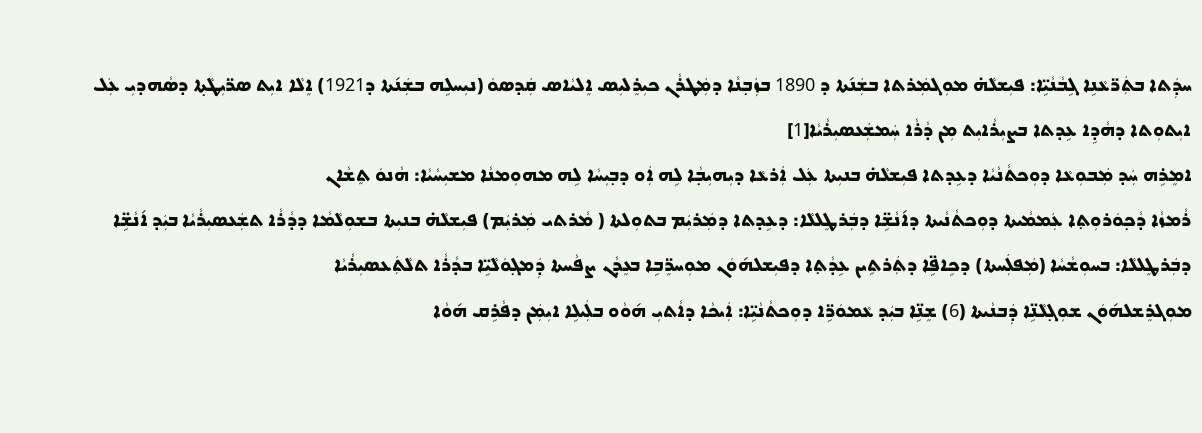ܚܕܲܬܐ ܒܬܲܪ̈ܥܵܢܹܐ ܓܹܒܵܢܵܝܹ̈ܐ: ܦܝܼܫܠܵܗ̇ ܡܘܼܓܡܲܪܬܐ ܒܫܲܢ݇ܬܐ ܕ 1890 ܒܙܲܒ݂ܢܵܐ ܕܡܲܛܪܵܢ ܟܝܼܪܸܠܝܼܣ ܐܸܠܝܵܐܣ ܩܲܕܣܘܿ (ܢܝܼܚܠܹܗ ܒܫܲܢ݇ܬܐ ܕ1921) ܐܸܠܵܐ ܐܝܼܬ ܣܪ̈ܝܼܛܵܬ݂ܐ ܕܣܵܗܕܝܼ ܥܲܠ ܐܝܼܬܘܼܬܐ ܕܗܵܕܹܐ ܥܹܕܬܐ ܒܨܝܼܪܵܐܝܼܬ ܡܼܢ ܕܵܪܵܐ ܚܲܡܫܲܥܣܝܼܪܵܝܵܐ[1]
ܐܡܸܪܹܗ ܚܲܕ ܡܲܒܘܼܥܵܐ ܕܘܼܟܬܵܢܵܝܵܐ ܕܥܹܕܬܐ ܦܝܼܫܠܵܗ̇ ܒܢܝܼܬܐ ܥܲܠ ܐܲܪܥܵܐ ܕܝܼܗܝܼܒ݂ܵܐ ܠܹܗ ܐܲܘ ܕܒ݂ܝܼܚܵܐ ܠܹܗ ܡܗܘܼܡܢܵܐ ܡܫܝܼܚܵܝܵܐ: ܗܵܢܘܿ ܬܸܫܵܐܢ
ܪܵܡܙܵܐ ܕܵܟ݂ܘܿܪܘܼܬ݂ܐ ܥܲܡܡܵܝܬܐ ܕܘܼܟܬܵܢܵܝܬܐ ܕܐ݇ܢܵܫܹ̈ܐ ܕܒܲܪܛܸܠܠܵܐ: ܕܥܹܕܬܐ ܕܡܲܪܝܲܡ ܒܬܘܼܠܬܐ ( ܡܵܪܬܝ ܡܲܪܝܲܡ) ܦܝܼܫܠܵܗ̇ ܒܢܝܼܬܐ ܒܫܘܼܠܵܡܵܐ ܕܕܵܪܵܐ ܬܫܲܥܣܝܼܪܵܝܵܐ ܒܝܲܕ ܐ݇ܢܵܫܹ̈ܐ ܕܒܲܪܛܸܠܠܵܐ: ܒܚܘܼܫܵܚܵܐ (ܡܲܦܠܲܚܬܐ) ܕܟܹܐܦܹ̈ܐ ܕܬܲܪܬܹܝܢ ܥܹܕܵܬ݂ܐ ܕܦܝܼܫܠܗ݇ܘܿܢ ܡܘܼܚܪܸ̈ܒܹܐ ܒܥܸܕܵܢ ܨܦܵܚܬܐ ܕܲܡܓ݂ܘܿܠܵܝܹ̈ܐ ܒܕܵܪܵܐ ܬܠܵܬܲܥܣܝܼܪܵܝܵܐ
ܡܘܼܓܪܸܫܠܗ݇ܘܿܢ ܫܘܼܓ݂ܠܵܢܹ̈ܐ ܕܲܒܢܵܝܬܐ (6) ܫܸܢܹ̈ܐ ܒܝܲܕ ܥܵܡܘܿܪܹ̈ܐ ܕܘܼܟܬܵܢܵܝܹ̈ܐ: ܐܲܝܟܵܐ ܕܐܵܬܝܼ ܗ݇ܘܵܘ ܒܠܲܝܠܹܐ ܐܝܼܡܲܢ ܕܦܵܪܹܩ ܗ݇ܘܵܐ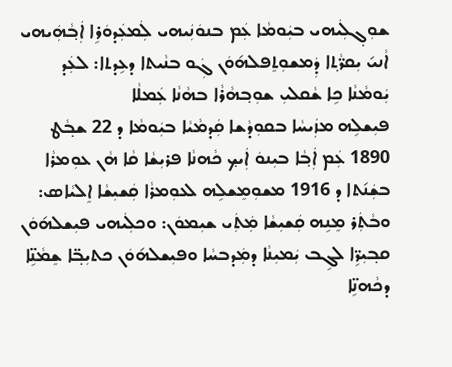ܫܘܼܓ݂ܠܲܝܗܝ ܒܝܲܘܡܵܐ ܥܲܡ ܒܢܘܿܢܲܝܗܝ ܠܲܡܥܲܕܘܿܪܹܐ ܐܲܒ݂ܵܗܲܝܗܝ ܐܵܢܝ݇ ܝܼܩܪ̈ܵܬ݂ܐ ܕܲܡܫܘܼܬܸܦܠܗ݇ܘܿܢ ܓܲܘ ܒܢܵܝܬܐ ܕܥܹܕܬܐ: ܠܥܲܕ ܝܲܘܡܵܢܵܐ ܟܹܐ ܫܵܩܠܝܼ ܫܘܼܒ݂ܗܵܪܵܐ ܒܗܵܢܵܐ ܥܲܡܠܵܐ
ܦܝܼܫܠܹܗ ܡܙܲܝܚܵܐ ܒܩܘܼܕܵܫܐ ܩܲܕܡܵܝܵܐ ܒܝܲܘܡܵܐ ܕ 22 ܫܒ݂ܵܛ 1890 ܥܲܡ ܐܲܒ݂ܵܐ ܒܝܼܢܘܿ ܐܲܝܟ݂ ܟܵܗܢܵܐ ܦܪܝܼܫܵܐ ܩܵܐ ܗܵܢ ܥܘܼܡܪܵܐ ܒܫܲܢ݇ܬܐ ܕ 1916 ܡܫܘܼܡܸܫܠܹܗ ܠܥܘܼܡܪܵܐ ܩܲܫܝܼܫܵܐ ܐܸܠܝܵܐܣ: ܘܒܵܬܲܪ ܡܸܢܹܗ ܩܲܫܝܼܫܵܐ ܡܲܬܲܝ ܫܝܼܡܘܿܢ: ܘܟܠܲܝܗܝ ܦܝܼܫܠܗ݇ܘܿܢ ܩܒ݂ܝܼܪܹ̈ܐ ܠܓܹܒ ܝܲܡܝܼܢܵܐ ܕܡܲܕܒܚܵܐ ܘܦܝܼܫܠܗ݇ܘܿܢ ܟܬܝܼܒ݂̈ܐ ܫܸܡܵܢܹ̈ܐ ܕܟܵܗܢܹ̈ܐ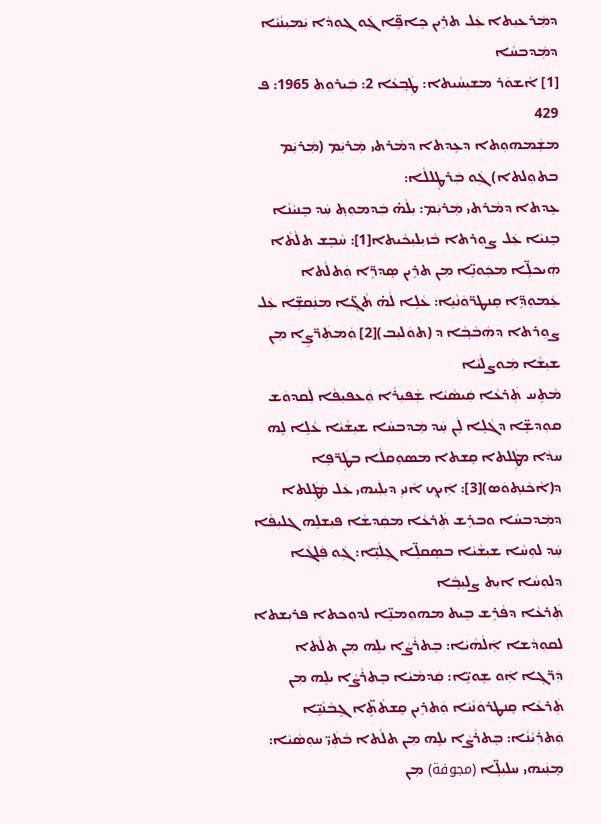ܕܡܲܪܥܝܼܬܐ ܥܲܠ ܬܪܹܝܢ ܟܹܐܦܹ̈ܐ ܓܲܘ ܓܘܼܕܵܐ ܝܲܡܝܼܢܵܝܵܐ ܕܡܲܕܒܚܵܐ
[1] ܐܵܫܘܿܪ ܡܫܝܼܚܵܝܬܐ: ܛܲܒ݂ܥܵܐ 2: ܒܲܝܪܘܼܬ 1965: ܦ 429
ܡܫܲܡܗܘܼܬܐ ܕܥܹܕܬܐ ܕܡܵܪܬܝ ܡܲܪܝܲܡ (ܡܲܪܝܲܡ ܒܬܘܼܠܬܐ) ܓܲܘ ܒܲܪܛܸܠܠܵܐ:
ܥܹܕܬܐ ܕܡܵܪܬܝ ܡܲܪܝܲܡ: ܝܼܠܵܗ̇ ܒܲܕܡܘܼܬ݂ ܚܲܕ ܒܸܢܝܵܢܵܐ ܒܸܢܝܵܐ ܥܲܠ ܨܘܼܪܬܐ ܒܵܙܝܼܠܝܼܟܵܝܬܐ[1]: ܚܵܒܹܫ ܬܠܵܬܵܐ ܗܲܝܟܠܹ̈ܐ ܡܟܲܘܢܹ̈ܐ ܡܼܢ ܬܪܹܝܢ ܣܸܕܪܹ̈ܐ ܘܲܬܠܵܬܐ ܥܲܡܘܼܕܹ̈ܐ ܩܸܢܛܪ̈ܘܿܢܵܝܹܐ: ܥܵܠܹܐ ܠܵܗ̇ ܬܵܓ݂̈ܐ ܡܢܲܩܫܹ̈ܐ ܥܲܠ ܨܘܼܪܬܐ ܕܗܲܒܵܒ݂ܵܐ ܕ (ܬܘܿܠܝܼܒ)[2] ܘܲܡܬܲܪ̈ܨܹܐ ܡܼܢ ܫܝܼܫܵܐ ܡܲܘܨܠܵܝܵܐ
ܡܵܬܹܚ ܬܲܪܥܵܐ ܩܲܝܣܵܝܵܐ ܫܲܦܝܼܪܵܐ ܘܲܥܦܝܼܦܵܐ ܠܲܩܕܘܿܫ ܩܘܼܕܫܹ̈ܐ ܕܓܵܠܹܐ ܠܲܢ ܚܲܕ ܡܲܕܒܚܵܐ ܫܝܼܫܵܝܵܐ ܥܵܠܹܐ ܠܹܗ ܚܕܵܐ ܡܛܲܠܬܐ ܩܸܫܬܐ ܡܣܘܼܩܠܵܐ ܒܛܲܪ̈ܦܹܐ ܕ(ܐܵܟܵܢܬ݂ܘܿܣ)[3]: ܐܲܝܟ݂ ܐܵܢܝܼ ܕܝܼܠܲܝܗܝ ܥܲܠ ܡܲܛܲܠܬܐ ܕܡܲܕܒܚܵܐ ܘܒܪܹܫ ܬܲܪܥܵܐ ܡܩܲܕܫܵܐ ܦܝܼܫܠܹܗ ܓܠܝܼܦܵܐ ܚܲܕ ܠܘܼܚܵܐ ܫܝܼܫܵܝܵܐ ܒܣܸܩܠܹ̈ܐ ܓܸܠܵܝܹ̈ܐ: ܓܲܘ ܦܲܠܓܵܐ ܕܠܘܼܚܵܐ ܐܝܼܬ ܨܠܝܼܒ݂ܵܐ
ܬܲܪܥܵܐ ܕܦܵܪܹܫ ܒܹܝܬ ܡܗܘܼܡܢܹ̈ܐ ܠܕܘܼܟܬܐ ܦܪܝܼܫܬܐ ܠܩܘܼܕܵܫܐ ܐܲܠܵܗܵܝܵܐ: ܒܸܬܪܵܨܵܐ ܝܠܹܗ ܡܼܢ ܬܠܵܬܐ ܕܲܪ̈ܓ݂ܐ ܐܲܘ ܫܸܘܝܹ̈ܐ: ܩܲܕܡܵܝܵܐ ܒܸܬܪܵܨܵܐ ܝܠܹܗ ܡܼܢ ܬܲܪܥܵܐ ܩܸܢܛܪܘܿܢܵܝܵܐ ܘܲܬܪܹܝܢ ܩܸܫܬܵܬܹ̈ܐ ܓܹܒܵܢܵܝܹ̈ܐ ܘܲܬܪܲܝܵܢܵܐ: ܒܸܬܪܵܨܵܐ ܝܠܹܗ ܡܼܢ ܬܠܵܬܐ ܒܵܬܲܝ̈ ܚܘܼܣܵܝܵܐ: ܡܸܢܲܝܗܝ ܚܠܝܼܠܹ̈ܐ (مجوفة) ܡܼܢ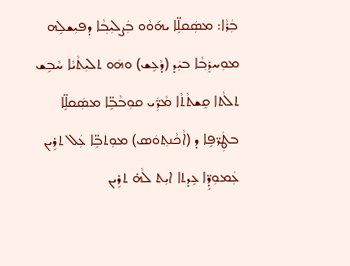ܒܲܪܵܐ: ܡܣܲܩܠܹ̈ܐ ܝܗ݇ܘܵܘ ܒܲܨܠܝܼܒ݂ܵܐ ܕܦܝܼܫܠܹܗ ܡܘܼܚܪܸܒ݂ܵܐ ܒܝܲܕ (ܕܵܥܹܫ) ܘܗܿܘ ܬܠܝܼܬܵܝܵܐ ܚܵܒܹܫ ܬܠܵܬܐ ܩܸܫܬܵܬܵܐ ܡܵܪ̈ܲܝ ܩܘܼܒܵܒܹ̈ܐ ܡܣܲܩܠܹ̈ܐ ܒܛܲܪ̈ܦܹܐ ܕ (ܐܵܟܵܢܬ݂ܘܿܣ) ܡܘܼܬܒܹ̈ܐ ܥܲܠ ܬܪܹܝܢ ܥܲܡܘܼܕܹ̈ܐ ܥܹܕܬܐ ܐܝܼܬ ܠܵܗ̇ ܬܪܹܝܢ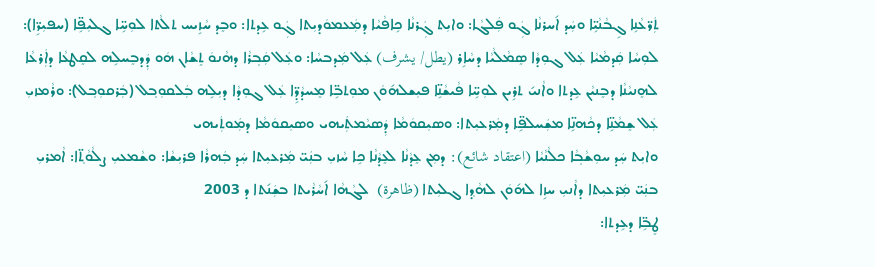ܬܲܪ̈ܥܵܢܹܐ ܓܹܒܵܢܵܝܹ̈ܐ ܘܚܲܕ ܐ݇ܚܪܢܵܐ ܓܲܘ ܦܲܠܓܵܐ: ܘܐܝܼܬ ܓܲܪܢܵܐ ܟܹܐܦܵܝܵܐ ܕܡܲܥܡܘܿܕܝܼܬܐ ܓܲܘ ܥܹܕܬܐ: ܘܒܸܕ ܚܵܙܹܝܚ ܬܠܵܬܐ ܠܘܼܚܹ̈ܐ ܓܠܝܼܦܹ̈ܐ (ܚܦܝܼܪܹ̈ܐ): ܠܘܼܚܵܐ ܩܲܕܡܵܝܵܐ ܥܲܠ ܓܘܼܕܵܐ ܣܸܡܵܠܵܝܵܐ ܕܚܵܐܹܪ (يطل/ يشرف) ܥܲܠ ܡܲܕܒܚܵܐ: ܘܥܲܠ ܩܲܒ݂ܪܵܐ ܕܗܵܢܘܿ ܬܸܫܵܐܢ ܗܿܘ ܕܲܕܒܸܚܠܹܗ ܠܩܸܛܥܵܐ ܕܐܲܪܥܵܐ ܠܗܸܢܝܵܢܵܐ ܕܒܸܢܝܵܢ ܥܹܕܬܐ ܘܐܵܢܝ݇ ܬܪܹܝܢ ܠܘܼܚܹ̈ܐ ܦܵܝܫܵܢܹ̈ܐ ܦܝܼܫܠܗ݇ܘܿܢ ܡܘܼܬܒܹ̈ܐ ܡܸܚܕܵܕܹ̈ܐ ܥܲܠ ܓܘܼܕܵܐ ܕܝܼܠܹܗ ܒܲܠܩܘܼܒ݂ܠ (ܒܲܪܩܘܼܒ݂ܠ): ܘܪܵܡܙܝܼ ܥܲܠ ܫܸܡܵܢܹ̈ܐ ܕܟܵܗܢܹ̈ܐ ܡܫܲܚܠܦܹ̈ܐ ܕܡܲܪܥܝܼܬܐ: ܘܣܝܼܩܘܿܡܵܐ ܕܲܣܝܵܡܬܲܝܗܝ ܘܣܝܼܩܘܿܡܵܐ ܕܡܲܘܬܲܝܗܝ
ܘܐܝܼܬ ܚܲܕ ܚܘܼܫܵܒ݂ܵܐ ܟܠܵܢܵܝܵܐ (اعتقاد شائع): ܕܡܼܢ ܥܸܕܵܢܵܐ ܠܥܸܕܵܢܵܐ ܟܹܐ ܚܵܙܝܼ ܒܢܲܝ̈ ܡܲܪܥܝܼܬܐ ܚܲܕ ܒܲܗܪܵܐ ܦܪܝܼܫܵܐ: ܘܫܵܡܥܝܼ ܨܠܵܘܵܬ݂̈ܐ: ܐܵܡܪܝܼ ܒܢܲܝ̈ ܡܲܪܥܝܼܬܐ ܕܐܵܢܝܼ ܚܙܹܐ ܠܗ݇ܘܿܢ ܠܗܵܕ݂ܐ ܓܠܝܼܬܐ (ظاهرة)  ܠܓܵܗܵܐ ܐ݇ܚܵܪܵܝܬܐ ܒܫܲܢ݇ܬܐ ܕ 2003
ܛܸܒܹ̈ܐ ܕܥܹܕܬܐ: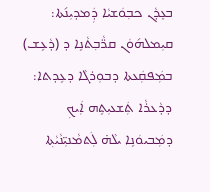ܒܥܸܕܵܢ ܟܒ݂ܘܿܫܝܵܐ ܕܲܡܕܝܼܢ݇ܬܐ: ܩܝܼܡܠܗ݇ܘܿܢ ܩܪ̈ܵܒ݂ܬܵܢܹܐ ܕ (ܕܵܥܹܫ) ܒܡܲܦܩܲܥܬܐ ܕܒܘܼܪܓܵܐ ܕܥܹܕܬܐ: ܕܕܵܥܪܵܐ ܬܲܫܥܝܼܬܹܗ ܐܲܝܟ݂ ܕܡܲܒܝܘܿܢܹܐ ܝܠܵܗ̇ ܠܲܬܡܵܢܝܼ̈ܢܵܝܵܬ݂ܐ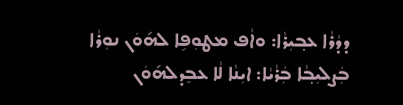ܕܕܵܪܵܐ ܥܒ݂ܝܼܪܵܐ: ܘܐܵܦ ܡܛܘܼܦܹܐ ܠܗ݇ܘܿܢ ܢܘܼܪܵܐ ܒܲܨܠܝܼܒ݂ܵܐ ܒܲܪܵܝܵܐ: ܐܝܼܢܵܐ ܠܵܐ ܥܒܸܕܠܗ݇ܘܿܢ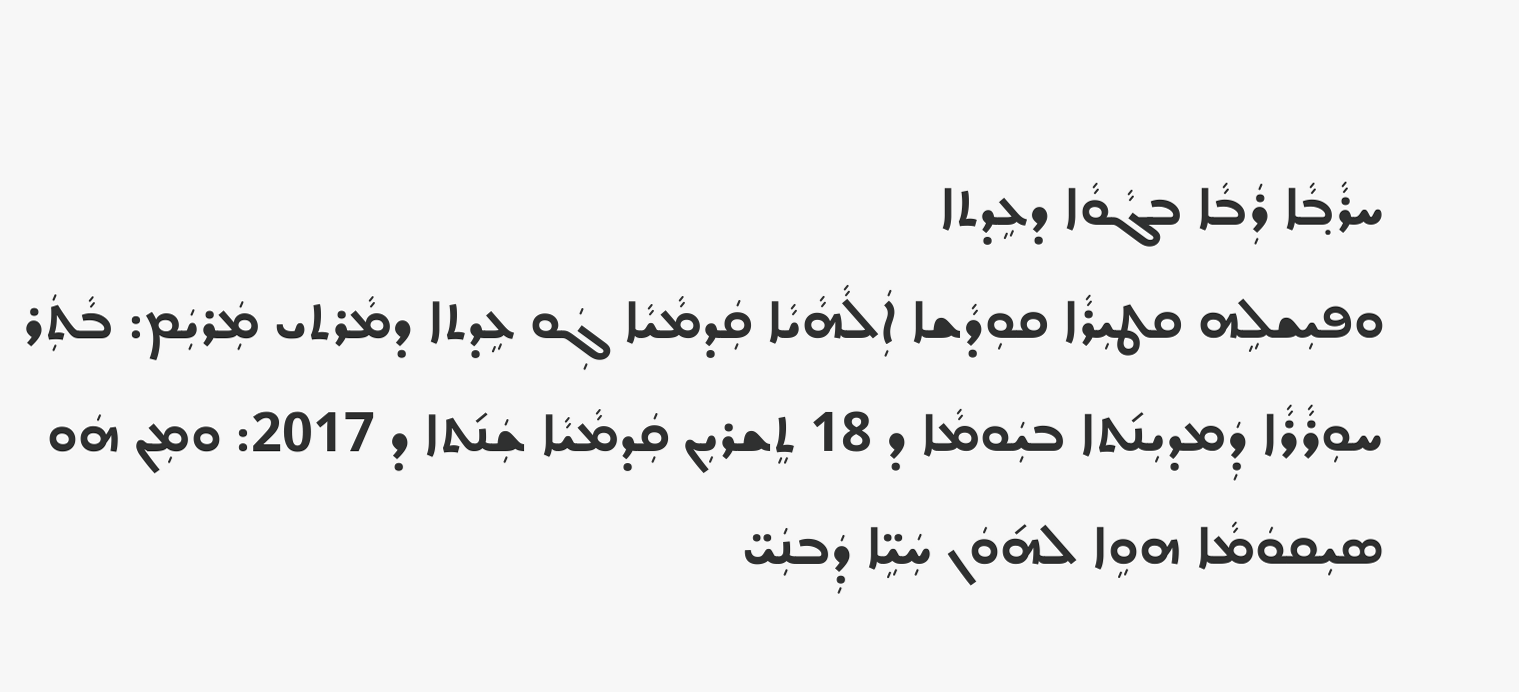ܚܪܵܒ݂ܵܐ ܪܲܒܵܐ ܒܓܵܘܵܐ ܕܥܹܕܬܐ
ܘܦܝܼܫܠܹܗ ܩܛܝܼܪܵܐ ܩܘܼܕܵܫܐ ܐܲܠܵܗܵܝܵܐ ܩܲܕܡܵܝܵܐ ܓܲܘ ܥܹܕܬܐ ܕܡܵܪܬܝ ܡܲܪܝܲܡ: ܒܵܬܲܪ ܚܘܼܪܵܪܵܐ ܕܲܡܕܝܼܢ݇ܬܐ ܒܝܲܘܡܵܐ ܕ 18 ܬܸܫܪܝܼܢ ܩܲܕܡܵܝܵܐ ܫܲܢ݇ܬܐ ܕ 2017: ܘܡܼܢ ܗܿܘ ܣܝܼܩܘܿܡܵܐ ܗܘܹܐ ܠܗ݇ܘܿܢ ܚܲܝܹ̈ܐ ܕܲܒܢܲܝ̈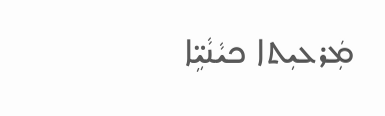ܡܲܪܥܝܼܬܐ ܟܝܵܢܵܝܹ̈ܐ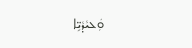ܘܲܥܝܵܕܵܝܹ̈ܐ